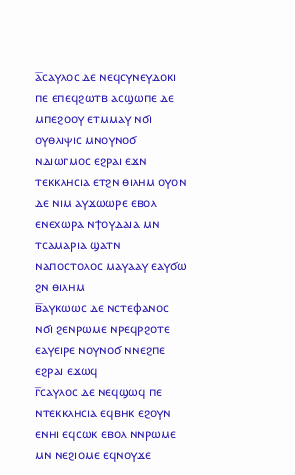ⲁ̅ⲥⲁⲩⲗⲟⲥ ⲇⲉ ⲛⲉϥⲥⲩⲛⲉⲩⲇⲟⲕⲓ ⲡⲉ ⲉⲡⲉϥϩⲱⲧⲃ ⲁⲥϣⲱⲡⲉ ⲇⲉ ⲙⲡⲉϩⲟⲟⲩ ⲉⲧⲙⲙⲁⲩ ⲛϭⲓ ⲟⲩⲑⲗⲓⲯⲓⲥ ⲙⲛⲟⲩⲛⲟϭ ⲛⲇⲓⲱⲅⲙⲟⲥ ⲉϩⲣⲁⲓ ⲉϫⲛ ⲧⲉⲕⲕⲗⲏⲥⲓⲁ ⲉⲧϩⲛ ⲑⲓⲗⲏⲙ ⲟⲩⲟⲛ ⲇⲉ ⲛⲓⲙ ⲁⲩϫⲱⲱⲣⲉ ⲉⲃⲟⲗ ⲉⲛⲉⲭⲱⲣⲁ ⲛϯⲟⲩⲇⲁⲓⲁ ⲙⲛ ⲧⲥⲁⲙⲁⲣⲓⲁ ϣⲁⲧⲛ ⲛⲁⲡⲟⲥⲧⲟⲗⲟⲥ ⲙⲁⲩⲁⲁⲩ ⲉⲁⲩϭⲱ ϩⲛ ⲑⲓⲗⲏⲙ
ⲃ̅ⲁⲩⲕⲱⲱⲥ ⲇⲉ ⲛⲥⲧⲉⲫⲁⲛⲟⲥ ⲛϭⲓ ϩⲉⲛⲣⲱⲙⲉ ⲛⲣⲉϥⲣϩⲟⲧⲉ ⲉⲁⲩⲉⲓⲣⲉ ⲛⲟⲩⲛⲟϭ ⲛⲛⲉϩⲡⲉ ⲉϩⲣⲁⲓ ⲉϫⲱϥ
ⲅ̅ⲥⲁⲩⲗⲟⲥ ⲇⲉ ⲛⲉϥϣⲱϥ ⲡⲉ ⲛⲧⲉⲕⲕⲗⲏⲥⲓⲁ ⲉϥⲃⲏⲕ ⲉϩⲟⲩⲛ ⲉⲛⲏⲓ ⲉϥⲥⲱⲕ ⲉⲃⲟⲗ ⲛⲛⲣⲱⲙⲉ ⲙⲛ ⲛⲉϩⲓⲟⲙⲉ ⲉϥⲛⲟⲩϫⲉ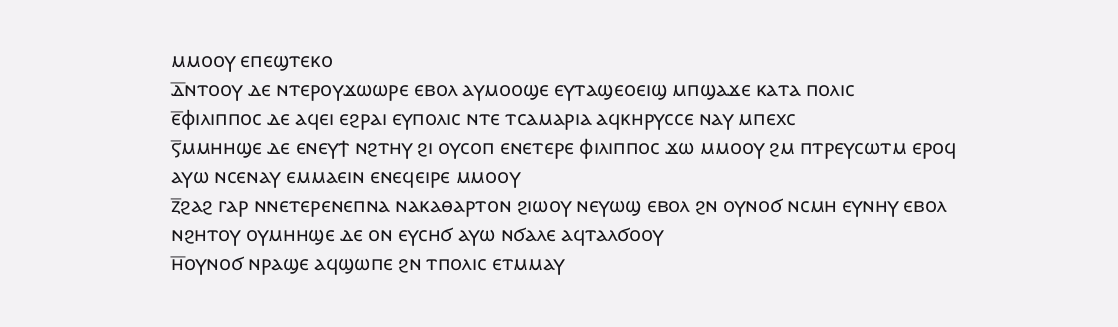ⲙⲙⲟⲟⲩ ⲉⲡⲉϣⲧⲉⲕⲟ
ⲇ̅ⲛⲧⲟⲟⲩ ⲇⲉ ⲛⲧⲉⲣⲟⲩϫⲱⲱⲣⲉ ⲉⲃⲟⲗ ⲁⲩⲙⲟⲟϣⲉ ⲉⲩⲧⲁϣⲉⲟⲉⲓϣ ⲙⲡϣⲁϫⲉ ⲕⲁⲧⲁ ⲡⲟⲗⲓⲥ
ⲉ̅ⲫⲓⲗⲓⲡⲡⲟⲥ ⲇⲉ ⲁϥⲉⲓ ⲉϩⲣⲁⲓ ⲉⲩⲡⲟⲗⲓⲥ ⲛⲧⲉ ⲧⲥⲁⲙⲁⲣⲓⲁ ⲁϥⲕⲏⲣⲩⲥⲥⲉ ⲛⲁⲩ ⲙⲡⲉⲭⲥ
ⲋ̅ⲙⲙⲏⲏϣⲉ ⲇⲉ ⲉⲛⲉⲩϯ ⲛϩⲧⲏⲩ ϩⲓ ⲟⲩⲥⲟⲡ ⲉⲛⲉⲧⲉⲣⲉ ⲫⲓⲗⲓⲡⲡⲟⲥ ϫⲱ ⲙⲙⲟⲟⲩ ϩⲙ ⲡⲧⲣⲉⲩⲥⲱⲧⲙ ⲉⲣⲟϥ ⲁⲩⲱ ⲛⲥⲉⲛⲁⲩ ⲉⲙⲙⲁⲉⲓⲛ ⲉⲛⲉϥⲉⲓⲣⲉ ⲙⲙⲟⲟⲩ
ⲍ̅ϩⲁϩ ⲅⲁⲣ ⲛⲛⲉⲧⲉⲣⲉⲛⲉⲡⲛⲁ ⲛⲁⲕⲁⲑⲁⲣⲧⲟⲛ ϩⲓⲱⲟⲩ ⲛⲉⲩⲱϣ ⲉⲃⲟⲗ ϩⲛ ⲟⲩⲛⲟϭ ⲛⲥⲙⲏ ⲉⲩⲛⲏⲩ ⲉⲃⲟⲗ ⲛϩⲏⲧⲟⲩ ⲟⲩⲙⲏⲏϣⲉ ⲇⲉ ⲟⲛ ⲉⲩⲥⲏϭ ⲁⲩⲱ ⲛϭⲁⲗⲉ ⲁϥⲧⲁⲗϭⲟⲟⲩ
ⲏ̅ⲟⲩⲛⲟϭ ⲛⲣⲁϣⲉ ⲁϥϣⲱⲡⲉ ϩⲛ ⲧⲡⲟⲗⲓⲥ ⲉⲧⲙⲙⲁⲩ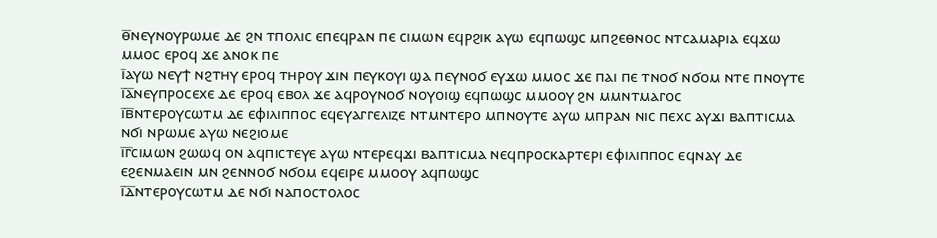ⲑ̅ⲛⲉⲩⲛⲟⲩⲣⲱⲙⲉ ⲇⲉ ϩⲛ ⲧⲡⲟⲗⲓⲥ ⲉⲡⲉϥⲣⲁⲛ ⲡⲉ ⲥⲓⲙⲱⲛ ⲉϥⲣϩⲓⲕ ⲁⲩⲱ ⲉϥⲡⲱϣⲥ ⲙⲡϩⲉⲑⲛⲟⲥ ⲛⲧⲥⲁⲙⲁⲣⲓⲁ ⲉϥϫⲱ ⲙⲙⲟⲥ ⲉⲣⲟϥ ϫⲉ ⲁⲛⲟⲕ ⲡⲉ
ⲓ̅ⲁⲩⲱ ⲛⲉⲩϯ ⲛϩⲧⲏⲩ ⲉⲣⲟϥ ⲧⲏⲣⲟⲩ ϫⲓⲛ ⲡⲉⲩⲕⲟⲩⲓ ϣⲁ ⲡⲉⲩⲛⲟϭ ⲉⲩϫⲱ ⲙⲙⲟⲥ ϫⲉ ⲡⲁⲓ ⲡⲉ ⲧⲛⲟϭ ⲛϭⲟⲙ ⲛⲧⲉ ⲡⲛⲟⲩⲧⲉ
ⲓ̅ⲁ̅ⲛⲉⲩⲡⲣⲟⲥⲉⲭⲉ ⲇⲉ ⲉⲣⲟϥ ⲉⲃⲟⲗ ϫⲉ ⲁϥⲣⲟⲩⲛⲟϭ ⲛⲟⲩⲟⲓϣ ⲉϥⲡⲱϣⲥ ⲙⲙⲟⲟⲩ ϩⲛ ⲙⲙⲛⲧⲙⲁⲅⲟⲥ
ⲓ̅ⲃ̅ⲛⲧⲉⲣⲟⲩⲥⲱⲧⲙ ⲇⲉ ⲉⲫⲓⲗⲓⲡⲡⲟⲥ ⲉϥⲉⲩⲁⲅⲅⲉⲗⲓⲍⲉ ⲛⲧⲙⲛⲧⲉⲣⲟ ⲙⲡⲛⲟⲩⲧⲉ ⲁⲩⲱ ⲙⲡⲣⲁⲛ ⲛⲓⲥ ⲡⲉⲭⲥ ⲁⲩϫⲓ ⲃⲁⲡⲧⲓⲥⲙⲁ ⲛϭⲓ ⲛⲣⲱⲙⲉ ⲁⲩⲱ ⲛⲉϩⲓⲟⲙⲉ
ⲓ̅ⲅ̅ⲥⲓⲙⲱⲛ ϩⲱⲱϥ ⲟⲛ ⲁϥⲡⲓⲥⲧⲉⲩⲉ ⲁⲩⲱ ⲛⲧⲉⲣⲉϥϫⲓ ⲃⲁⲡⲧⲓⲥⲙⲁ ⲛⲉϥⲡⲣⲟⲥⲕⲁⲣⲧⲉⲣⲓ ⲉⲫⲓⲗⲓⲡⲡⲟⲥ ⲉϥⲛⲁⲩ ⲇⲉ ⲉϩⲉⲛⲙⲁⲉⲓⲛ ⲙⲛ ϩⲉⲛⲛⲟϭ ⲛϭⲟⲙ ⲉϥⲉⲓⲣⲉ ⲙⲙⲟⲟⲩ ⲁϥⲡⲱϣⲥ
ⲓ̅ⲇ̅ⲛⲧⲉⲣⲟⲩⲥⲱⲧⲙ ⲇⲉ ⲛϭⲓ ⲛⲁⲡⲟⲥⲧⲟⲗⲟⲥ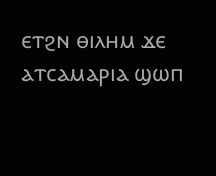ⲉⲧϩⲛ ⲑⲓⲗⲏⲙ ϫⲉ ⲁⲧⲥⲁⲙⲁⲣⲓⲁ ϣⲱⲡ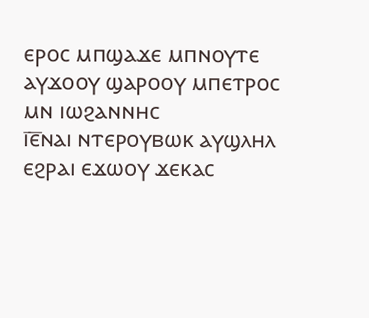ⲉⲣⲟⲥ ⲙⲡϣⲁϫⲉ ⲙⲡⲛⲟⲩⲧⲉ ⲁⲩϫⲟⲟⲩ ϣⲁⲣⲟⲟⲩ ⲙⲡⲉⲧⲣⲟⲥ ⲙⲛ ⲓⲱϩⲁⲛⲛⲏⲥ
ⲓ̅ⲉ̅ⲛⲁⲓ ⲛⲧⲉⲣⲟⲩⲃⲱⲕ ⲁⲩϣⲗⲏⲗ ⲉϩⲣⲁⲓ ⲉϫⲱⲟⲩ ϫⲉⲕⲁⲥ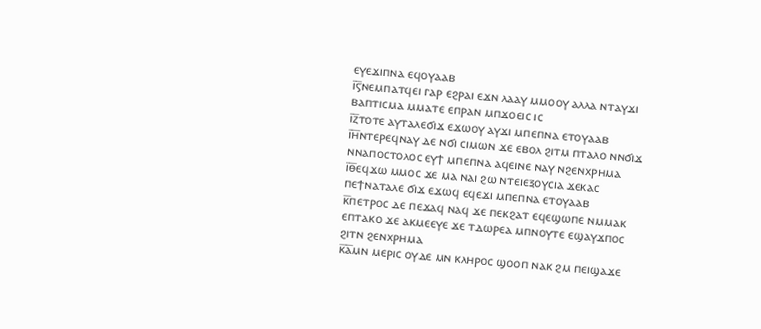ⲉⲩⲉϫⲓⲡⲛⲁ ⲉϥⲟⲩⲁⲁⲃ
ⲓ̅ⲋ̅ⲛⲉⲙⲡⲁⲧϥⲉⲓ ⲅⲁⲣ ⲉϩⲣⲁⲓ ⲉϫⲛ ⲗⲁⲁⲩ ⲙⲙⲟⲟⲩ ⲁⲗⲗⲁ ⲛⲧⲁⲩϫⲓ ⲃⲁⲡⲧⲓⲥⲙⲁ ⲙⲙⲁⲧⲉ ⲉⲡⲣⲁⲛ ⲙⲡϫⲟⲉⲓⲥ ⲓⲥ
ⲓ̅ⲍ̅ⲧⲟⲧⲉ ⲁⲩⲧⲁⲗⲉϭⲓϫ ⲉϫⲱⲟⲩ ⲁⲩϫⲓ ⲙⲡⲉⲡⲛⲁ ⲉⲧⲟⲩⲁⲁⲃ
ⲓ̅ⲏ̅ⲛⲧⲉⲣⲉϥⲛⲁⲩ ⲇⲉ ⲛϭⲓ ⲥⲓⲙⲱⲛ ϫⲉ ⲉⲃⲟⲗ ϩⲓⲧⲙ ⲡⲧⲁⲗⲟ ⲛⲛϭⲓϫ ⲛⲛⲁⲡⲟⲥⲧⲟⲗⲟⲥ ⲉⲩϯ ⲙⲡⲉⲡⲛⲁ ⲁϥⲉⲓⲛⲉ ⲛⲁⲩ ⲛϩⲉⲛⲭⲣⲏⲙⲁ
ⲓ̅ⲑ̅ⲉϥϫⲱ ⲙⲙⲟⲥ ϫⲉ ⲙⲁ ⲛⲁⲓ ϩⲱ ⲛⲧⲉⲓⲉⲝⲟⲩⲥⲓⲁ ϫⲉⲕⲁⲥ ⲡⲉϯⲛⲁⲧⲁⲗⲉ ϭⲓϫ ⲉϫⲱϥ ⲉϥⲉϫⲓ ⲙⲡⲉⲡⲛⲁ ⲉⲧⲟⲩⲁⲁⲃ
ⲕ̅ⲡⲉⲧⲣⲟⲥ ⲇⲉ ⲡⲉϫⲁϥ ⲛⲁϥ ϫⲉ ⲡⲉⲕϩⲁⲧ ⲉϥⲉϣⲱⲡⲉ ⲛⲙⲙⲁⲕ ⲉⲡⲧⲁⲕⲟ ϫⲉ ⲁⲕⲙⲉⲉⲩⲉ ϫⲉ ⲧⲇⲱⲣⲉⲁ ⲙⲡⲛⲟⲩⲧⲉ ⲉϣⲁⲩϫⲡⲟⲥ ϩⲓⲧⲛ ϩⲉⲛⲭⲣⲏⲙⲁ
ⲕ̅ⲁ̅ⲙⲛ ⲙⲉⲣⲓⲥ ⲟⲩⲇⲉ ⲙⲛ ⲕⲗⲏⲣⲟⲥ ϣⲟⲟⲡ ⲛⲁⲕ ϩⲙ ⲡⲉⲓϣⲁϫⲉ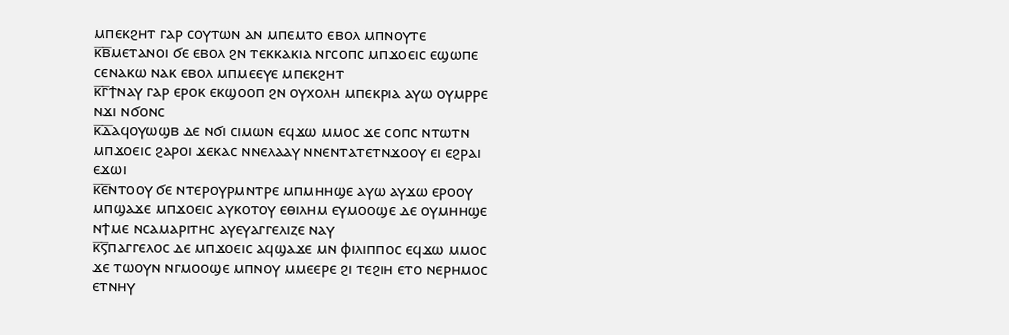ⲙⲡⲉⲕϩⲏⲧ ⲅⲁⲣ ⲥⲟⲩⲧⲱⲛ ⲁⲛ ⲙⲡⲉⲙⲧⲟ ⲉⲃⲟⲗ ⲙⲡⲛⲟⲩⲧⲉ
ⲕ̅ⲃ̅ⲙⲉⲧⲁⲛⲟⲓ ϭⲉ ⲉⲃⲟⲗ ϩⲛ ⲧⲉⲕⲕⲁⲕⲓⲁ ⲛⲅⲥⲟⲡⲥ ⲙⲡϫⲟⲉⲓⲥ ⲉϣⲱⲡⲉ ⲥⲉⲛⲁⲕⲱ ⲛⲁⲕ ⲉⲃⲟⲗ ⲙⲡⲙⲉⲉⲩⲉ ⲙⲡⲉⲕϩⲏⲧ
ⲕ̅ⲅ̅ϯⲛⲁⲩ ⲅⲁⲣ ⲉⲣⲟⲕ ⲉⲕϣⲟⲟⲡ ϩⲛ ⲟⲩⲭⲟⲗⲏ ⲙⲡⲉⲕⲣⲓⲁ ⲁⲩⲱ ⲟⲩⲙⲣⲣⲉ ⲛϫⲓ ⲛϭⲟⲛⲥ
ⲕ̅ⲇ̅ⲁϥⲟⲩⲱϣⲃ ⲇⲉ ⲛϭⲓ ⲥⲓⲙⲱⲛ ⲉϥϫⲱ ⲙⲙⲟⲥ ϫⲉ ⲥⲟⲡⲥ ⲛⲧⲱⲧⲛ ⲙⲡϫⲟⲉⲓⲥ ϩⲁⲣⲟⲓ ϫⲉⲕⲁⲥ ⲛⲛⲉⲗⲁⲁⲩ ⲛⲛⲉⲛⲧⲁⲧⲉⲧⲛϫⲟⲟⲩ ⲉⲓ ⲉϩⲣⲁⲓ ⲉϫⲱⲓ
ⲕ̅ⲉ̅ⲛⲧⲟⲟⲩ ϭⲉ ⲛⲧⲉⲣⲟⲩⲣⲙⲛⲧⲣⲉ ⲙⲡⲙⲏⲏϣⲉ ⲁⲩⲱ ⲁⲩϫⲱ ⲉⲣⲟⲟⲩ ⲙⲡϣⲁϫⲉ ⲙⲡϫⲟⲉⲓⲥ ⲁⲩⲕⲟⲧⲟⲩ ⲉⲑⲓⲗⲏⲙ ⲉⲩⲙⲟⲟϣⲉ ⲇⲉ ⲟⲩⲙⲏⲏϣⲉ ⲛϯⲙⲉ ⲛⲥⲁⲙⲁⲣⲓⲧⲏⲥ ⲁⲩⲉⲩⲁⲅⲅⲉⲗⲓⲍⲉ ⲛⲁⲩ
ⲕ̅ⲋ̅ⲡⲁⲅⲅⲉⲗⲟⲥ ⲇⲉ ⲙⲡϫⲟⲉⲓⲥ ⲁϥϣⲁϫⲉ ⲙⲛ ⲫⲓⲗⲓⲡⲡⲟⲥ ⲉϥϫⲱ ⲙⲙⲟⲥ ϫⲉ ⲧⲱⲟⲩⲛ ⲛⲅⲙⲟⲟϣⲉ ⲙⲡⲛⲟⲩ ⲙⲙⲉⲉⲣⲉ ϩⲓ ⲧⲉϩⲓⲏ ⲉⲧⲟ ⲛⲉⲣⲏⲙⲟⲥ ⲉⲧⲛⲏⲩ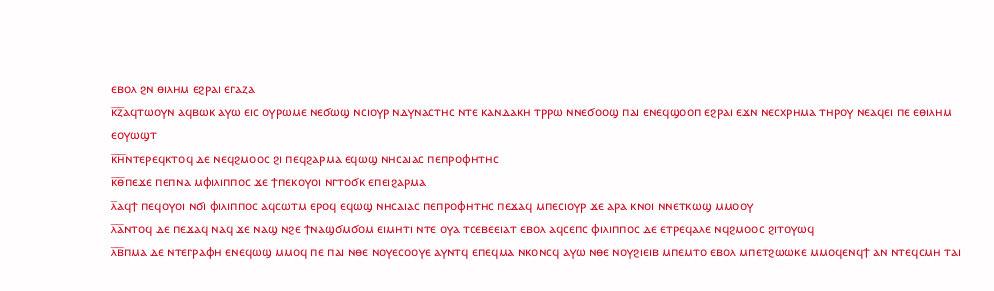ⲉⲃⲟⲗ ϩⲛ ⲑⲓⲗⲏⲙ ⲉϩⲣⲁⲓ ⲉⲅⲁⲍⲁ
ⲕ̅ⲍ̅ⲁϥⲧⲱⲟⲩⲛ ⲁϥⲃⲱⲕ ⲁⲩⲱ ⲉⲓⲥ ⲟⲩⲣⲱⲙⲉ ⲛⲉϭⲱϣ ⲛⲥⲓⲟⲩⲣ ⲛⲇⲩⲛⲁⲥⲧⲏⲥ ⲛⲧⲉ ⲕⲁⲛⲇⲁⲕⲏ ⲧⲣⲣⲱ ⲛⲛⲉϭⲟⲟϣ ⲡⲁⲓ ⲉⲛⲉϥϣⲟⲟⲡ ⲉϩⲣⲁⲓ ⲉϫⲛ ⲛⲉⲥⲭⲣⲏⲙⲁ ⲧⲏⲣⲟⲩ ⲛⲉⲁϥⲉⲓ ⲡⲉ ⲉⲑⲓⲗⲏⲙ ⲉⲟⲩⲱϣⲧ
ⲕ̅ⲏ̅ⲛⲧⲉⲣⲉϥⲕⲧⲟϥ ⲇⲉ ⲛⲉϥϩⲙⲟⲟⲥ ϩⲓ ⲡⲉϥϩⲁⲣⲙⲁ ⲉϥⲱϣ ⲛⲏⲥⲁⲓⲁⲥ ⲡⲉⲡⲣⲟⲫⲏⲧⲏⲥ
ⲕ̅ⲑ̅ⲡⲉϫⲉ ⲡⲉⲡⲛⲁ ⲙⲫⲓⲗⲓⲡⲡⲟⲥ ϫⲉ ϯⲡⲉⲕⲟⲩⲟⲓ ⲛⲅⲧⲟϭⲕ ⲉⲡⲉⲓϩⲁⲣⲙⲁ
ⲗ̅ⲁϥϯ ⲡⲉϥⲟⲩⲟⲓ ⲛϭⲓ ⲫⲓⲗⲓⲡⲡⲟⲥ ⲁϥⲥⲱⲧⲙ ⲉⲣⲟϥ ⲉϥⲱϣ ⲛⲏⲥⲁⲓⲁⲥ ⲡⲉⲡⲣⲟⲫⲏⲧⲏⲥ ⲡⲉϫⲁϥ ⲙⲡⲉⲥⲓⲟⲩⲣ ϫⲉ ⲁⲣⲁ ⲕⲛⲟⲓ ⲛⲛⲉⲧⲕⲱϣ ⲙⲙⲟⲟⲩ
ⲗ̅ⲁ̅ⲛⲧⲟϥ ⲇⲉ ⲡⲉϫⲁϥ ⲛⲁϥ ϫⲉ ⲛⲁϣ ⲛϩⲉ ϯⲛⲁϣϭⲙϭⲟⲙ ⲉⲓⲙⲏⲧⲓ ⲛⲧⲉ ⲟⲩⲁ ⲧⲥⲉⲃⲉⲉⲓⲁⲧ ⲉⲃⲟⲗ ⲁϥⲥⲉⲡⲥ ⲫⲓⲗⲓⲡⲡⲟⲥ ⲇⲉ ⲉⲧⲣⲉϥⲁⲗⲉ ⲛϥϩⲙⲟⲟⲥ ϩⲓⲧⲟⲩⲱϥ
ⲗ̅ⲃ̅ⲡⲙⲁ ⲇⲉ ⲛⲧⲉⲅⲣⲁⲫⲏ ⲉⲛⲉϥⲱϣ ⲙⲙⲟϥ ⲡⲉ ⲡⲁⲓ ⲛⲑⲉ ⲛⲟⲩⲉⲥⲟⲟⲩⲉ ⲁⲩⲛⲧϥ ⲉⲡⲉϥⲙⲁ ⲛⲕⲟⲛⲥϥ ⲁⲩⲱ ⲛⲑⲉ ⲛⲟⲩϩⲓⲉⲓⲃ ⲙⲡⲉⲙⲧⲟ ⲉⲃⲟⲗ ⲙⲡⲉⲧϩⲱⲱⲕⲉ ⲙⲙⲟϥⲉⲛϥϯ ⲁⲛ ⲛⲧⲉϥⲥⲙⲏ ⲧⲁⲓ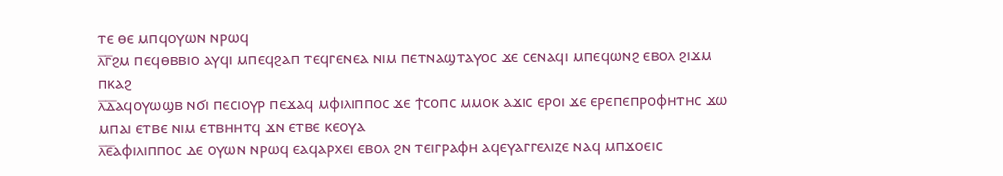ⲧⲉ ⲑⲉ ⲙⲡϥⲟⲩⲱⲛ ⲛⲣⲱϥ
ⲗ̅ⲅ̅ϩⲙ ⲡⲉϥⲑⲃⲃⲓⲟ ⲁⲩϥⲓ ⲙⲡⲉϥϩⲁⲡ ⲧⲉϥⲅⲉⲛⲉⲁ ⲛⲓⲙ ⲡⲉⲧⲛⲁϣⲧⲁⲩⲟⲥ ϫⲉ ⲥⲉⲛⲁϥⲓ ⲙⲡⲉϥⲱⲛϩ ⲉⲃⲟⲗ ϩⲓϫⲙ ⲡⲕⲁϩ
ⲗ̅ⲇ̅ⲁϥⲟⲩⲱϣⲃ ⲛϭⲓ ⲡⲉⲥⲓⲟⲩⲣ ⲡⲉϫⲁϥ ⲙⲫⲓⲗⲓⲡⲡⲟⲥ ϫⲉ ϯⲥⲟⲡⲥ ⲙⲙⲟⲕ ⲁϫⲓⲥ ⲉⲣⲟⲓ ϫⲉ ⲉⲣⲉⲡⲉⲡⲣⲟⲫⲏⲧⲏⲥ ϫⲱ ⲙⲡⲁⲓ ⲉⲧⲃⲉ ⲛⲓⲙ ⲉⲧⲃⲏⲏⲧϥ ϫⲛ ⲉⲧⲃⲉ ⲕⲉⲟⲩⲁ
ⲗ̅ⲉ̅ⲁⲫⲓⲗⲓⲡⲡⲟⲥ ⲇⲉ ⲟⲩⲱⲛ ⲛⲣⲱϥ ⲉⲁϥⲁⲣⲭⲉⲓ ⲉⲃⲟⲗ ϩⲛ ⲧⲉⲓⲅⲣⲁⲫⲏ ⲁϥⲉⲩⲁⲅⲅⲉⲗⲓⲍⲉ ⲛⲁϥ ⲙⲡϫⲟⲉⲓⲥ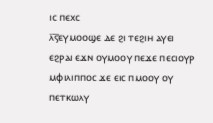ⲓⲥ ⲡⲉⲭⲥ
ⲗ̅ⲋ̅ⲉⲩⲙⲟⲟϣⲉ ⲇⲉ ϩⲓ ⲧⲉϩⲓⲏ ⲁⲩⲉⲓ ⲉϩⲣⲁⲓ ⲉϫⲛ ⲟⲩⲙⲟⲟⲩ ⲡⲉϫⲉ ⲡⲉⲥⲓⲟⲩⲣ ⲙⲫⲓⲗⲓⲡⲡⲟⲥ ϫⲉ ⲉⲓⲥ ⲡⲙⲟⲟⲩ ⲟⲩ ⲡⲉⲧⲕⲱⲗⲩ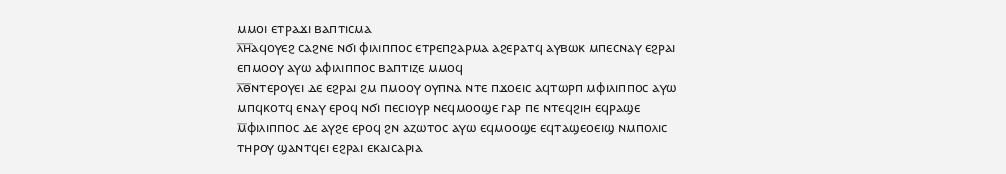ⲙⲙⲟⲓ ⲉⲧⲣⲁϫⲓ ⲃⲁⲡⲧⲓⲥⲙⲁ
ⲗ̅ⲏ̅ⲁϥⲟⲩⲉϩ ⲥⲁϩⲛⲉ ⲛϭⲓ ⲫⲓⲗⲓⲡⲡⲟⲥ ⲉⲧⲣⲉⲡϩⲁⲣⲙⲁ ⲁϩⲉⲣⲁⲧϥ ⲁⲩⲃⲱⲕ ⲙⲡⲉⲥⲛⲁⲩ ⲉϩⲣⲁⲓ ⲉⲡⲙⲟⲟⲩ ⲁⲩⲱ ⲁⲫⲓⲗⲓⲡⲡⲟⲥ ⲃⲁⲡⲧⲓⲍⲉ ⲙⲙⲟϥ
ⲗ̅ⲑ̅ⲛⲧⲉⲣⲟⲩⲉⲓ ⲇⲉ ⲉϩⲣⲁⲓ ϩⲙ ⲡⲙⲟⲟⲩ ⲟⲩⲡⲛⲁ ⲛⲧⲉ ⲡϫⲟⲉⲓⲥ ⲁϥⲧⲱⲣⲡ ⲙⲫⲓⲗⲓⲡⲡⲟⲥ ⲁⲩⲱ ⲙⲡϥⲕⲟⲧϥ ⲉⲛⲁⲩ ⲉⲣⲟϥ ⲛϭⲓ ⲡⲉⲥⲓⲟⲩⲣ ⲛⲉϥⲙⲟⲟϣⲉ ⲅⲁⲣ ⲡⲉ ⲛⲧⲉϥϩⲓⲏ ⲉϥⲣⲁϣⲉ
ⲙ̅ⲫⲓⲗⲓⲡⲡⲟⲥ ⲇⲉ ⲁⲩϩⲉ ⲉⲣⲟϥ ϩⲛ ⲁⲍⲱⲧⲟⲥ ⲁⲩⲱ ⲉϥⲙⲟⲟϣⲉ ⲉϥⲧⲁϣⲉⲟⲉⲓϣ ⲛⲙⲡⲟⲗⲓⲥ ⲧⲏⲣⲟⲩ ϣⲁⲛⲧϥⲉⲓ ⲉϩⲣⲁⲓ ⲉⲕⲁⲓⲥⲁⲣⲓⲁ